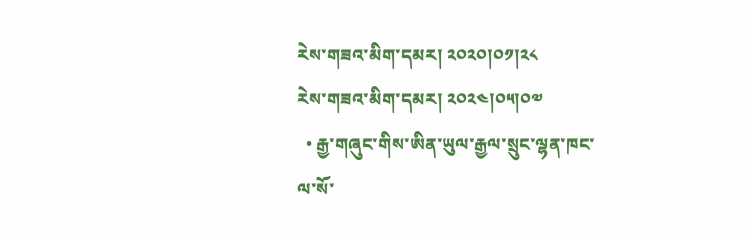རེས་གཟའ་མིག་དམར། ༢༠༢༠།༠༡།༢༨
རེས་གཟའ་མིག་དམར། ༢༠༢༤།༠༥།༠༧
  • རྒྱ་གཞུང་གིས་ཨིན་ཡུལ་རྒྱལ་སྲུང་ལྷན་ཁང་ལ་སོ་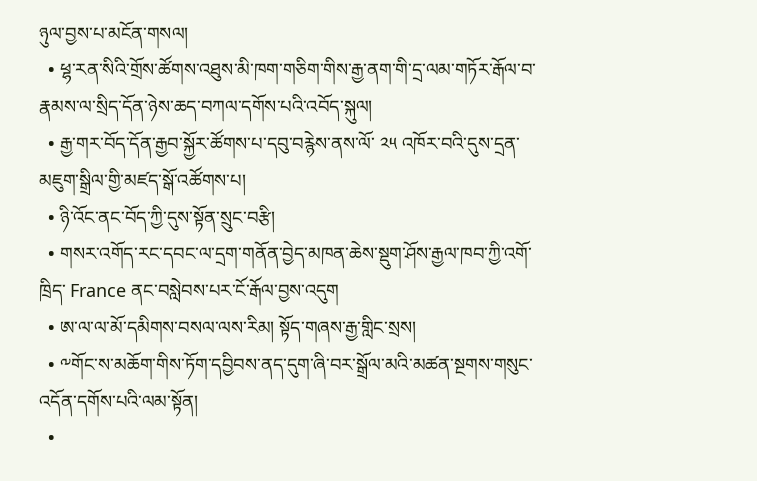ཉུལ་བྱས་པ་མངོན་གསལ།
  • ཕྷ་རན་སིའི་གྲོས་ཚོགས་འཐུས་མི་ཁག་གཅིག་གིས་རྒྱ་ནག་གི་དྲ་ལམ་གཏོར་རྒོལ་བ་རྣམས་ལ་སྲིད་དོན་ཉེས་ཆད་བཀལ་དགོས་པའི་འབོད་སྐུལ།
  • རྒྱ་གར་བོད་དོན་རྒྱབ་སྐྱོར་ཚོགས་པ་དབུ་བརྙེས་ནས་ལོ་ ༢༥ འཁོར་བའི་དུས་དྲན་མཇུག་སྒྲིལ་གྱི་མཛད་སྒོ་འཚོགས་པ།
  • ཉི་འོང་ནང་བོད་ཀྱི་དུས་སྟོན་སྲུང་བརྩི།
  • གསར་འགོད་རང་དབང་ལ་དྲག་གནོན་བྱེད་མཁན་ཆེས་སྡུག་ཤོས་རྒྱལ་ཁབ་ཀྱི་འགོ་ཁྲིད་ France ནང་བསླེབས་པར་ངོ་རྒོལ་བྱས་འདུག
  • ཨ་ལ་ལ་མོ་དམིགས་བསལ་ལས་རིམ། སྟོད་གཞས་རྒྱ་གླིང་སྲས།
  • ༸གོང་ས་མཆོག་གིས་ཏོག་དབྱིབས་ནད་དུག་ཞི་བར་སྒྲོལ་མའི་མཚན་སྔགས་གསུང་འདོན་དགོས་པའི་ལམ་སྟོན།
  •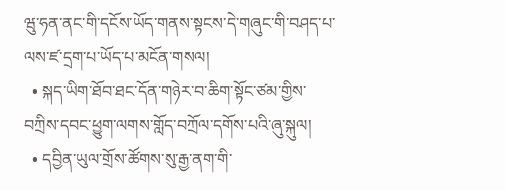ཝུ་ཧན་ནང་གི་དངོས་ཡོད་གནས་སྟངས་དེ་གཞུང་གི་བཤད་པ་ལས་ཛ་དྲག་པ་ཡོད་པ་མངོན་གསལ།
  • སྐད་ཡིག་ཐོབ་ཐང་དོན་གཉེར་བ་ཆིག་སྟོང་ཙམ་གྱིས་བཀྲིས་དབང་ཕྱུག་ལགས་གློད་བཀྲོལ་དགོས་པའི་ཞུ་སྐུལ།
  • དབྱིན་ཡུལ་གྲོས་ཚོགས་སུ་རྒྱ་ནག་གི་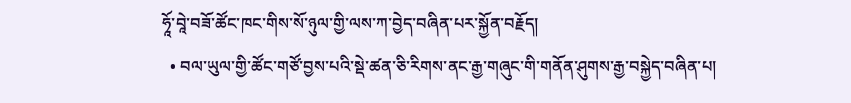ཧཱོ་བཱེ་བཟོ་ཚོང་ཁང་གིས་སོ་ཉུལ་གྱི་ལས་ཀ་བྱེད་བཞིན་པར་སྐྱོན་བརྗོད།
  • བལ་ཡུལ་གྱི་ཚོང་གཙོ་བྱས་པའི་སྡེ་ཚན་ཅི་རིགས་ནང་རྒྱ་གཞུང་གི་གནོན་ཤུགས་རྒྱ་བསྐྱེད་བཞིན་པ།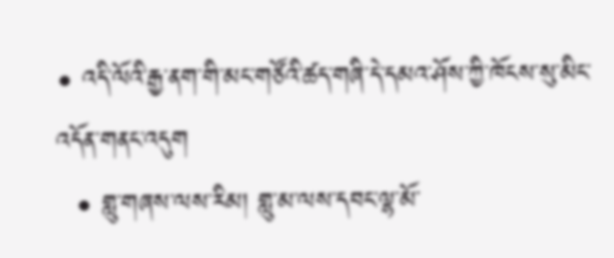• འདི་ལོའི་རྒྱ་ནག་གི་མང་གཙོའི་ཚད་གཞི་དེ་དམའ་ཤོས་ཀྱི་ཁོངས་སུ་མིང་འདོན་གནང་འདུག
  • གླུ་གཞས་ལས་རིམ། གླུ་མ་ལས་དབང་ལྷ་མོ་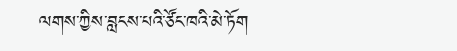ལགས་ཀྱིས་བླངས་པའི་ཙོང་ཁའི་མེ་ཏོག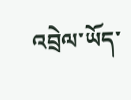འབྲེལ་ཡོད་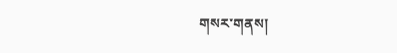གསར་གནས།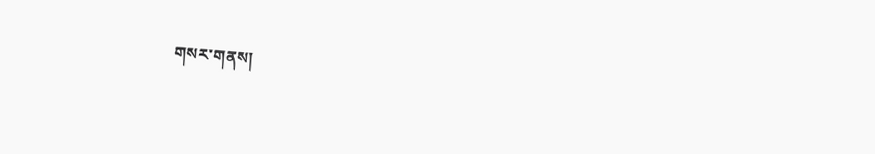གསར་གནས།